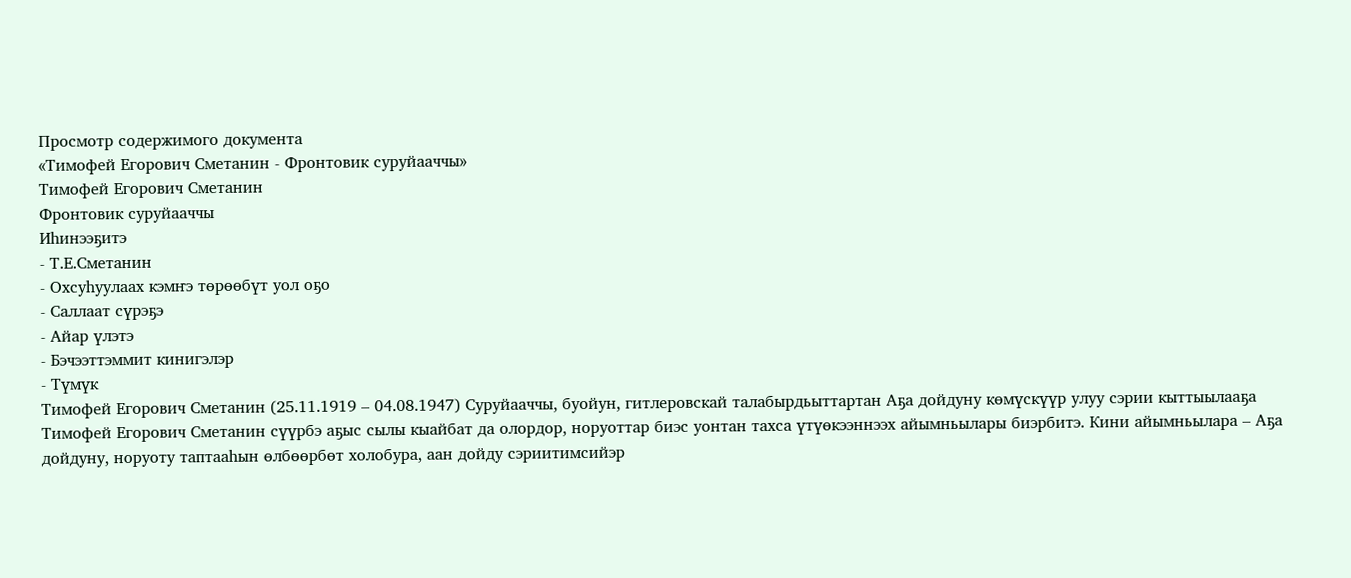Просмотр содержимого документа
«Тимофей Егорович Сметанин - Фронтовик суруйааччы»
Тимофей Егорович Сметанин
Фронтовик суруйааччы
Иһинээҕитэ
- Т.Е.Сметанин
- Охсуһуулаах кэмҥэ төрөөбүт уол оҕо
- Саллаат сүрэҕэ
- Айар үлэтэ
- Бэчээттэммит кинигэлэр
- Түмүк
Тимофей Егорович Сметанин (25.11.1919 – 04.08.1947) Суруйааччы, буойун, гитлеровскай талабырдьыттартан Аҕа дойдуну көмүскүүр улуу сэрии кыттыылааҕа Тимофей Егорович Сметанин сүүрбэ аҕыс сылы кыайбат да олордор, норуоттар биэс уонтан тахса үтүөкээннээх айымньылары биэрбитэ. Кини айымньылара – Аҕа дойдуну, норуоту таптааһын өлбөөрбөт холобура, аан дойду сэриитимсийэр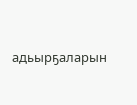адьырҕаларын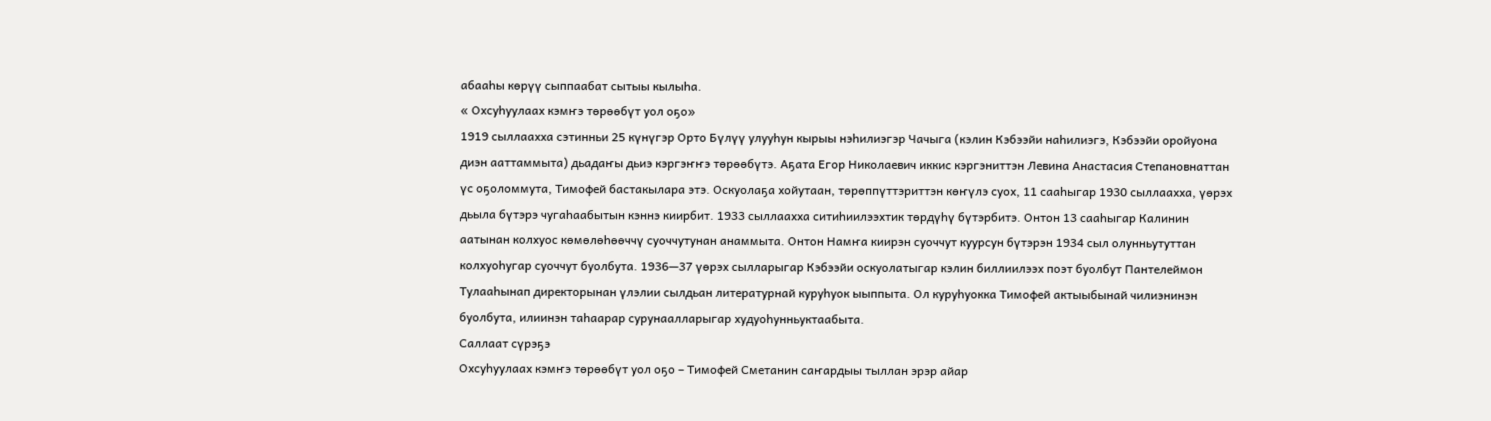абааһы көрүү сыппаабат сытыы кылыһа.
« Охсуһуулаах кэмҥэ төрөөбүт уол оҕо»
1919 сыллаахха сэтинньи 25 күнүгэр Орто Бүлүү улууһун кырыы нэһилиэгэр Чачыга (кэлин Кэбээйи наһилиэгэ, Кэбээйи оройуона диэн ааттаммыта) дьадаҥы дьиэ кэргэҥҥэ төрөөбүтэ. Аҕата Егор Николаевич иккис кэргэниттэн Левина Анастасия Степановнаттан үс оҕоломмута, Тимофей бастакылара этэ. Оскуолаҕа хойутаан, төрөппүттэриттэн көҥүлэ суох, 11 сааһыгар 1930 сыллаахха, үөрэх дьыла бүтэрэ чугаһаабытын кэннэ киирбит. 1933 сыллаахха ситиһиилээхтик төрдүһү бүтэрбитэ. Онтон 13 сааһыгар Калинин аатынан колхуос көмөлөһөөччү суоччутунан анаммыта. Онтон Намҥа киирэн суоччут куурсун бүтэрэн 1934 сыл олунньутуттан колхуоһугар суоччут буолбута. 1936—37 үөрэх сылларыгар Кэбээйи оскуолатыгар кэлин биллиилээх поэт буолбут Пантелеймон Тулааһынап директорынан үлэлии сылдьан литературнай куруһуок ыыппыта. Ол куруһуокка Тимофей актыыбынай чилиэнинэн буолбута, илиинэн таһаарар сурунаалларыгар худуоһунньуктаабыта.
Саллаат сүрэҕэ
Охсуһуулаах кэмҥэ төрөөбүт уол оҕо – Тимофей Сметанин саҥардыы тыллан эрэр айар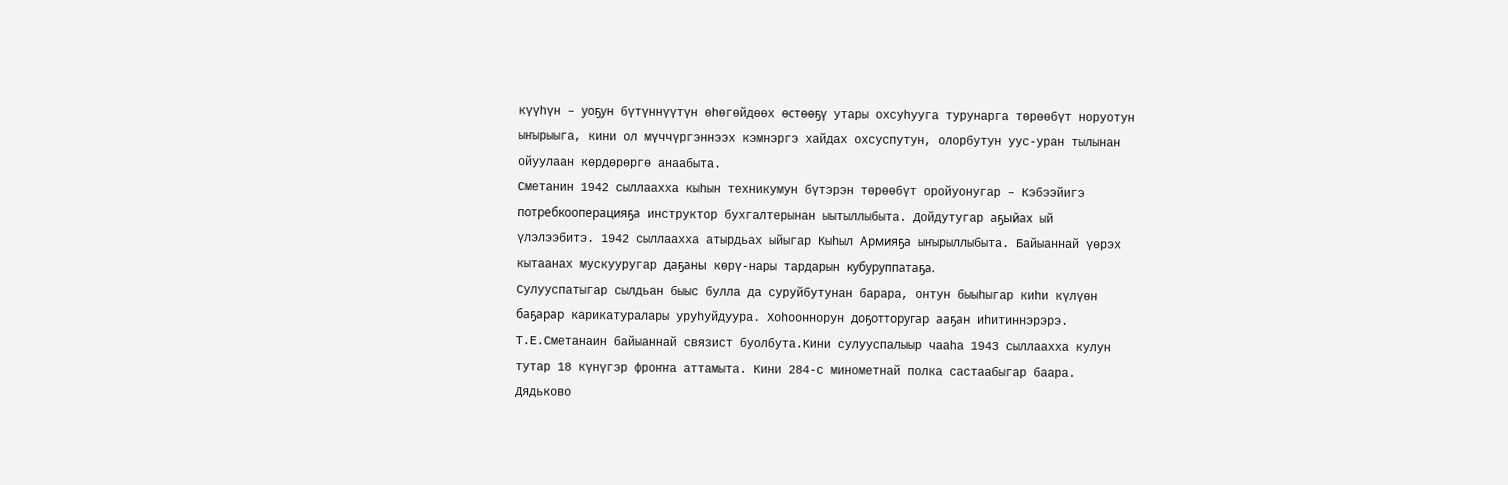күүһүн – уоҕун бүтүннүүтүн өһөгөйдөөх өстөөҕү утары охсуһууга турунарга төрөөбүт норуотун ыҥырыыга, кини ол мүччүргэннээх кэмнэргэ хайдах охсуспутун, олорбутун уус-уран тылынан ойуулаан көрдөрөргө анаабыта.
Сметанин 1942 сыллаахха кыһын техникумун бүтэрэн төрөөбүт оройуонугар – Кэбээйигэ потребкооперацияҕа инструктор бухгалтерынан ыытыллыбыта. Дойдутугар аҕыйах ый үлэлээбитэ. 1942 сыллаахха атырдьах ыйыгар Кыһыл Армияҕа ыҥырыллыбыта. Байыаннай үөрэх кытаанах мускууругар даҕаны көрү-нары тардарын кубуруппатаҕа.
Сулууспатыгар сылдьан быыс булла да суруйбутунан барара, онтун быыһыгар киһи күлүөн баҕарар карикатуралары уруһуйдуура. Хоһооннорун доҕотторугар ааҕан иһитиннэрэрэ.
Т.Е.Сметанаин байыаннай связист буолбута.Кини сулууспалыыр чааһа 1943 сыллаахха кулун тутар 18 күнүгэр фроҥҥа аттамыта. Кини 284-с минометнай полка састаабыгар баара. Дядьково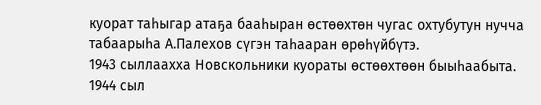куорат таһыгар атаҕа бааһыран өстөөхтөн чугас охтубутун нучча табаарыһа А.Палехов сүгэн таһааран өрөһүйбүтэ.
1943 сыллаахха Новскольники куораты өстөөхтөөн быыһаабыта.
1944 сыл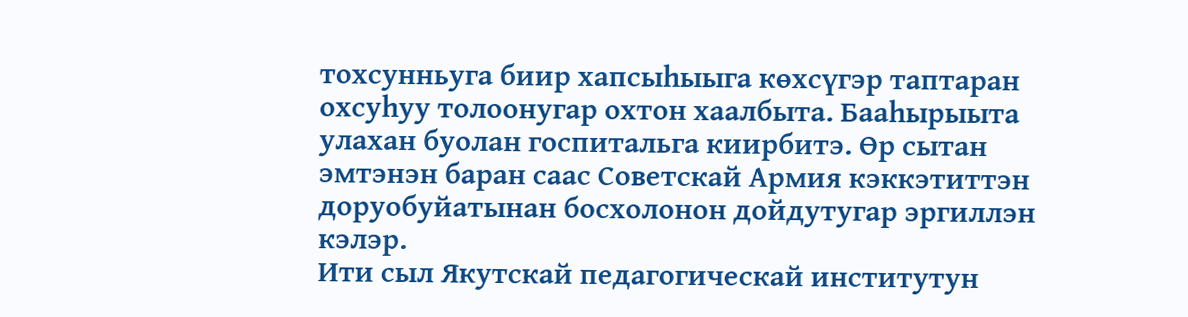тохсунньуга биир хапсыһыыга көхсүгэр таптаран охсуһуу толоонугар охтон хаалбыта. Бааһырыыта улахан буолан госпитальга киирбитэ. Өр сытан эмтэнэн баран саас Советскай Армия кэккэтиттэн доруобуйатынан босхолонон дойдутугар эргиллэн кэлэр.
Ити сыл Якутскай педагогическай институтун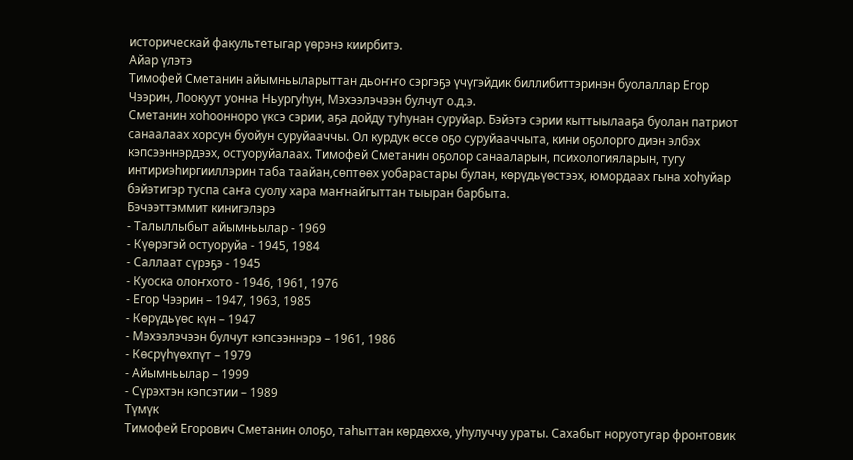историческай факультетыгар үөрэнэ киирбитэ.
Айар үлэтэ
Тимофей Сметанин айымньыларыттан дьоҥҥо сэргэҕэ үчүгэйдик биллибиттэринэн буолаллар Егор Чээрин, Лоокуут уонна Ньургуһун, Мэхээлэчээн булчут о.д.э.
Сметанин хоһоонноро үксэ сэрии, аҕа дойду туһунан суруйар. Бэйэтэ сэрии кыттыылааҕа буолан патриот санаалаах хорсун буойун суруйааччы. Ол курдук өссө оҕо суруйааччыта, кини оҕолорго диэн элбэх кэпсээннэрдээх, остуоруйалаах. Тимофей Сметанин оҕолор санааларын, психологияларын, тугу интириэһиргииллэрин таба таайан,сөптөөх уобарастары булан, көрүдьүөстээх, юмордаах гына хоһуйар бэйэтигэр туспа саҥа суолу хара маҥнайгыттан тыыран барбыта.
Бэчээттэммит кинигэлэрэ
- Талыллыбыт айымньылар - 1969
- Күөрэгэй остуоруйа - 1945, 1984
- Саллаат сүрэҕэ - 1945
- Куоска олоҥхото - 1946, 1961, 1976
- Егор Чээрин – 1947, 1963, 1985
- Көрүдьүөс күн – 1947
- Мэхээлэчээн булчут кэпсээннэрэ – 1961, 1986
- Көсрүһүөхпүт – 1979
- Айымньылар – 1999
- Сүрэхтэн кэпсэтии – 1989
Түмүк
Тимофей Егорович Сметанин олоҕо, таһыттан көрдөххө, уһулуччу ураты. Сахабыт норуотугар фронтовик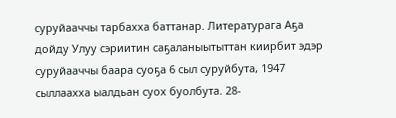суруйааччы тарбахха баттанар. Литературага Аҕа дойду Улуу сэриитин саҕаланыытыттан киирбит эдэр суруйааччы баара суоҕа 6 сыл суруйбута, 1947 сыллаахха ыалдьан суох буолбута. 28-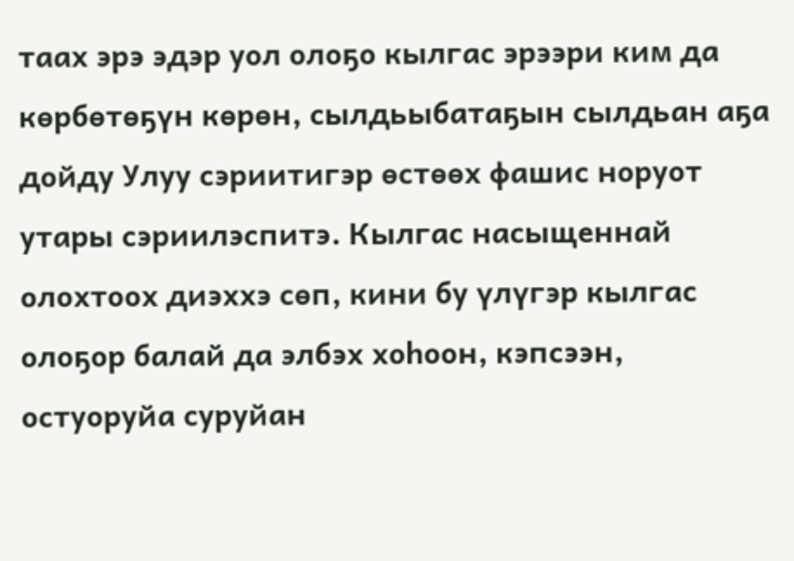таах эрэ эдэр уол олоҕо кылгас эрээри ким да көрбөтөҕүн көрөн, сылдьыбатаҕын сылдьан аҕа дойду Улуу сэриитигэр өстөөх фашис норуот утары сэриилэспитэ. Кылгас насыщеннай олохтоох диэххэ сөп, кини бу үлүгэр кылгас олоҕор балай да элбэх хоһоон, кэпсээн, остуоруйа суруйан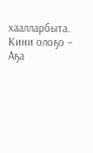хаалларбыта.
Кини олоҕо – Аҕа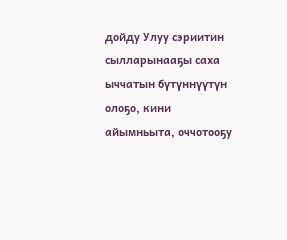дойду Улуу сэриитин сылларынааҕы саха ыччатын бүтүннүүтүн олоҕо, кини айымньыта, оччотооҕу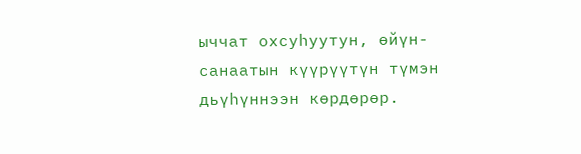ыччат охсуһуутун, өйүн-санаатын күүрүүтүн түмэн дьүһүннээн көрдөрөр.